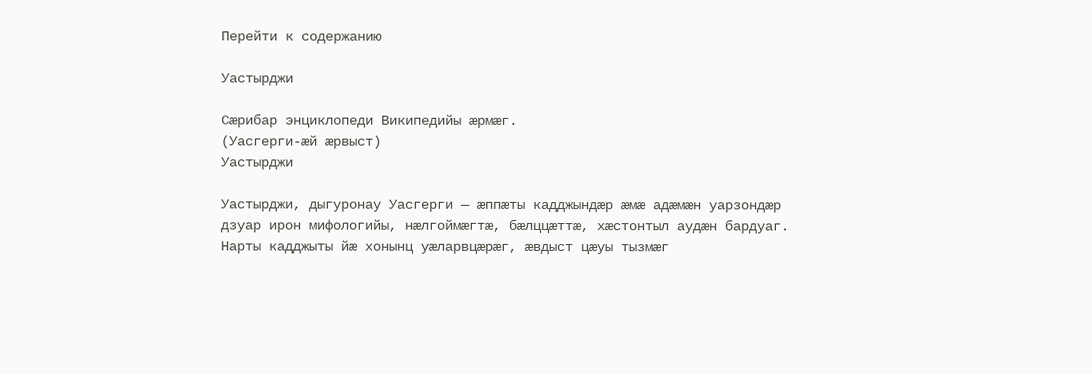Перейти к содержанию

Уастырджи

Сæрибар энциклопеди Википедийы æрмæг.
(Уасгерги-æй æрвыст)
Уастырджи

Уастырджи, дыгуронау Уасгерги — æппæты кадджындæр æмæ адæмæн уарзондæр дзуар ирон мифологийы, нæлгоймæгтæ, бæлццæттæ, хæстонтыл аудæн бардуаг. Нарты кадджыты йæ хонынц уæларвцæрæг, æвдыст цæуы тызмæг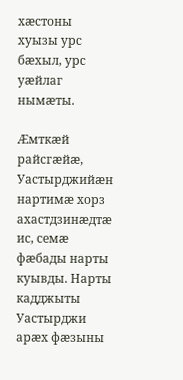хæстоны хуызы урс бæхыл, урс уæйлаг нымæты.

Æмткæй райсгæйæ, Уастырджийæн нартимæ хорз ахастдзинæдтæ ис, семæ фæбады нарты куывды. Нарты кадджыты Уастырджи арæх фæзыны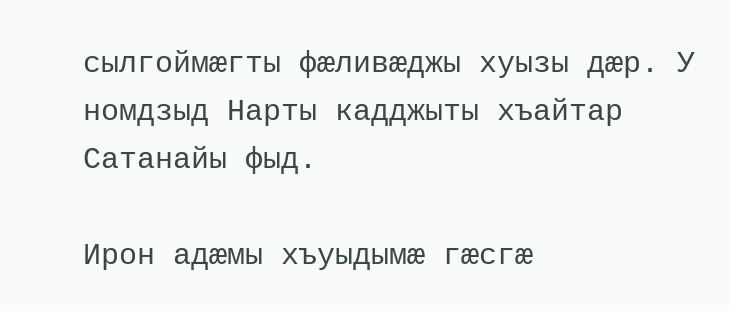сылгоймæгты фæливæджы хуызы дæр. У номдзыд Нарты кадджыты хъайтар Сатанайы фыд.

Ирон адæмы хъуыдымæ гæсгæ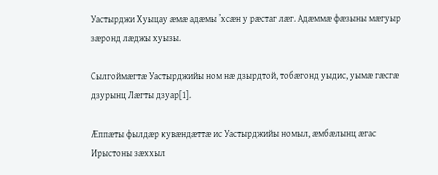Уастырджи Хуыцау æмæ адæмы ’хсæн у рæстаг лæг. Адæммæ фæзыны мæгуыр зæронд лæджы хуызы.

Сылгоймæгтæ Уастырджийы ном нæ дзырдтой, тобæгонд уыдис, уымæ гæсгæ дзурынц Лæгты дзуар[1].

Æппæты фылдæр кувæндæттæ ис Уастырджийы номыл, æмбæлынц æгас Ирыстоны зæххыл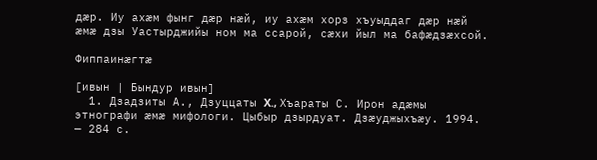дæр. Иу ахæм фынг дæр нæй, иу ахæм хорз хъуыддаг дæр нæй æмæ дзы Уастырджийы ном ма ссарой, сæхи йыл ма бафæдзæхсой.

Фиппаинæгтæ

[ивын | Бындур ивын]
  1. Дзадзиты А., Дзуццаты X., Хъараты С. Ирон адæмы этнографи æмæ мифологи. Цыбыр дзырдуат. Дзæуджыхъæу. 1994. — 284 с.